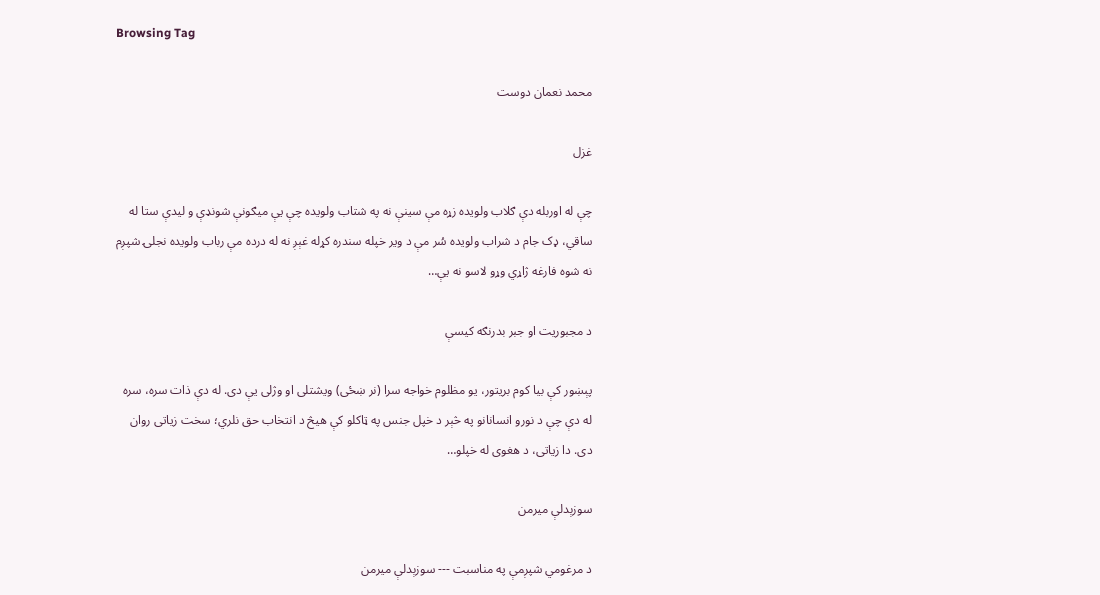Browsing Tag

محمد نعمان دوست

غزل

چې له اوربله دې ګلاب ولویده زړه مې سینې نه په شتاب ولویده چې یې میګونې شونډې و ليدې ستا له ساقي، ډک جام د شراب ولویده سُر مې د ویر خپله سندره کړله غېږ نه له درده مې رباب ولویده نجلۍ شپږم نه شوه فارغه ژاړي وړو لاسو نه یې…

د مجبوریت او جبر بدرنګه کیسې

پېښور کې بيا کوم بریتور، یو مظلوم خواجه سرا (نر ښځی) ویشتلی او وژلی یې دی. له دې ذات سره، سره له دې چې د نورو انسانانو په څېر د خپل جنس په ټاکلو کې هیڅ د انتخاب حق نلري؛ سخت زیاتی روان دی. دا زیاتی، د هغوی له خپلو…

سوزېدلې میرمن

د مرغومي شپږمې په مناسبت --- سوزېدلې میرمن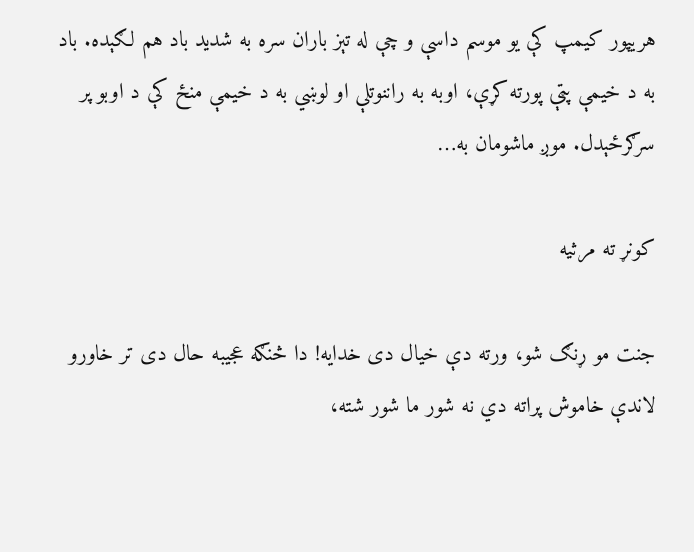هریپور کیمپ کې یو موسم داسې و چې له تېز باران سره به شدید باد هم لګېده. باد به د خیمې پټې پورته کړې، اوبه به راننوتلې او لوښي به د خیمې منځ کې د اوبو پر سرګرځېدل. موږ ماشومان به…

کونړ ته مرثیه

جنت مو ړنګ شو، ورته دې خیال دی خدایه! دا څنګه عجیبه حال دی تر خاورو لاندې خاموش پراته دي نه شور ما شور شته،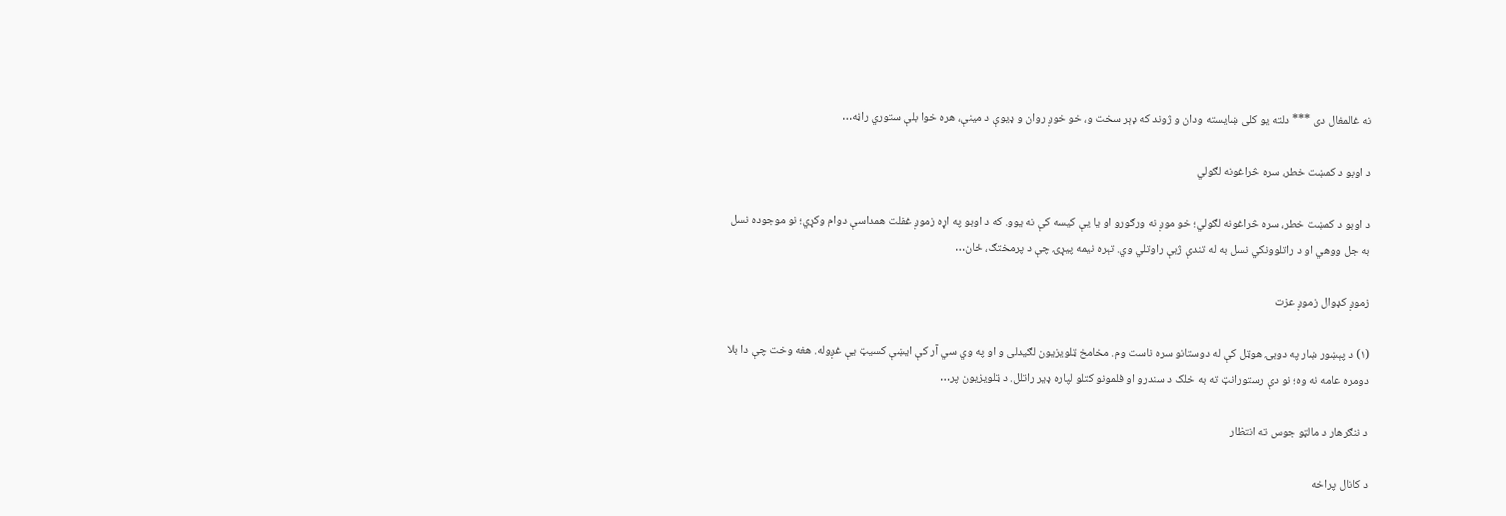نه غالمغال دی *** دلته یو کلی ښایسته ودان و ژوند که ډېر سخت و، خو خوږ روان و ډیوې د مینې، هره خوا بلې ستوري راڼه…

د اوبو د کمښت خطر، سره څراغونه لګولي

د اوبو د کمښت خطر، سره څراغونه لګولي؛ خو موږ نه ورګورو او یا یې کیسه کې نه یوو. که د اوبو په اړه زموږ غفلت همداسې دوام وکړي؛ نو موجوده نسل به جل ووهي او د راتلوونکي نسل به له تندې ژبې راوتلي وي. تېره نیمه پیړۍ چې د پرمختګ، ځان…

زموږ کډوال زموږ عزت

(۱) د پېښور ښار په دوبۍ هوټل کې له دوستانو سره ناست وم. مخامخ ټلویزیون لګیدلی و او په وي سي آر کې ایښې کسیټ یې غږوله. هغه وخت چې دا بلا دومره عامه نه وه؛ نو دې رستورانټ ته به خلک د سندرو او فلمونو کتلو لپاره ډیر راتلل. د ټلویزیون پر…

د ننګرهار د مالټو جوس ته انتظار

د کانال پراخه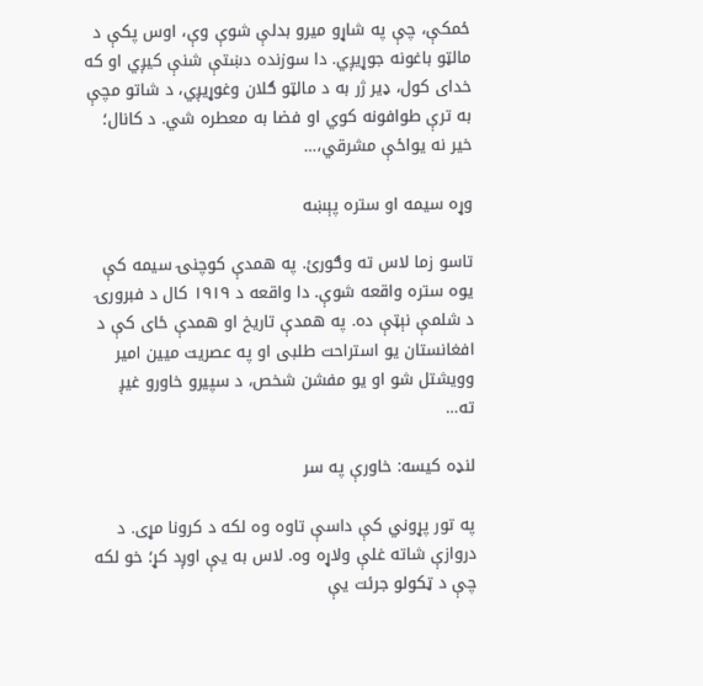ځمکې، چې په شاړو میرو بدلې شوې وې، اوس پکې د مالټو باغونه جوړیږي. دا سوزنده دښتې شنې کیږي او ‌که خدای کول، ډیر ژر به د مالټو ګلان وغوړیږي، د شاتو مچې به ترې طوافونه کوي او فضا به معطره شي. د کانال؛ خیر نه یواځې مشرقي،…

وړه سیمه او ستره پېښه

تاسو زما لاس ته وګورئ. په همدې کوچنۍ سیمه کې یوه ستره واقعه شوې. دا واقعه د ۱۹۱۹ کال د فبرورۍ د شلمې نېټې ده. په همدې تاریخ او همدې ځای کې د افغانستان یو استراحت طلبی او په عصریت میین امیر وویشتل شو او یو مفشن شخص، د سپیرو خاورو غیږ ته…

لنډه کیسه: خاورې په سر

په تور پړوني کې داسې تاوه وه لکه د کرونا مړی. د دروازې شاته غلې ولاړه وه. لاس به یې اوږد کړ؛ خو لکه چې د ټکولو جرئت یې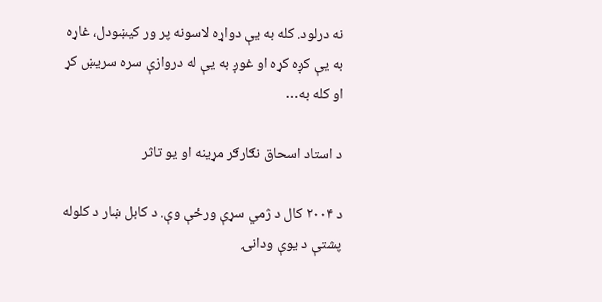نه درلود. کله به یې دواړه لاسونه پر ور کیښودل، غاړه به یې کږه کړه او غوږ به یې له دروازې سره سریښ کړ او کله به…

د استاد اسحاق نګارګر مړینه او یو تاثر

د ۲۰۰۴ کال د ژمي سړې ورځې وې. د کابل ښار د کلوله پشتې د یوې ودانۍ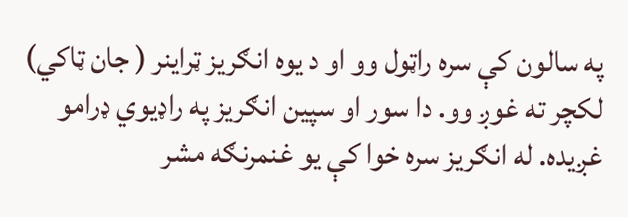په سالون کې سره راټول وو او د یوه انګریز ټراینر ( جان ټاکي) لکچر ته غوږ وو. دا سور او سپین انګریز په راډیوي ډرامو غږیده. له انګریز سره خوا کې یو غنمرنګه مشر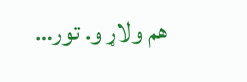هم ولاړ و. تور…